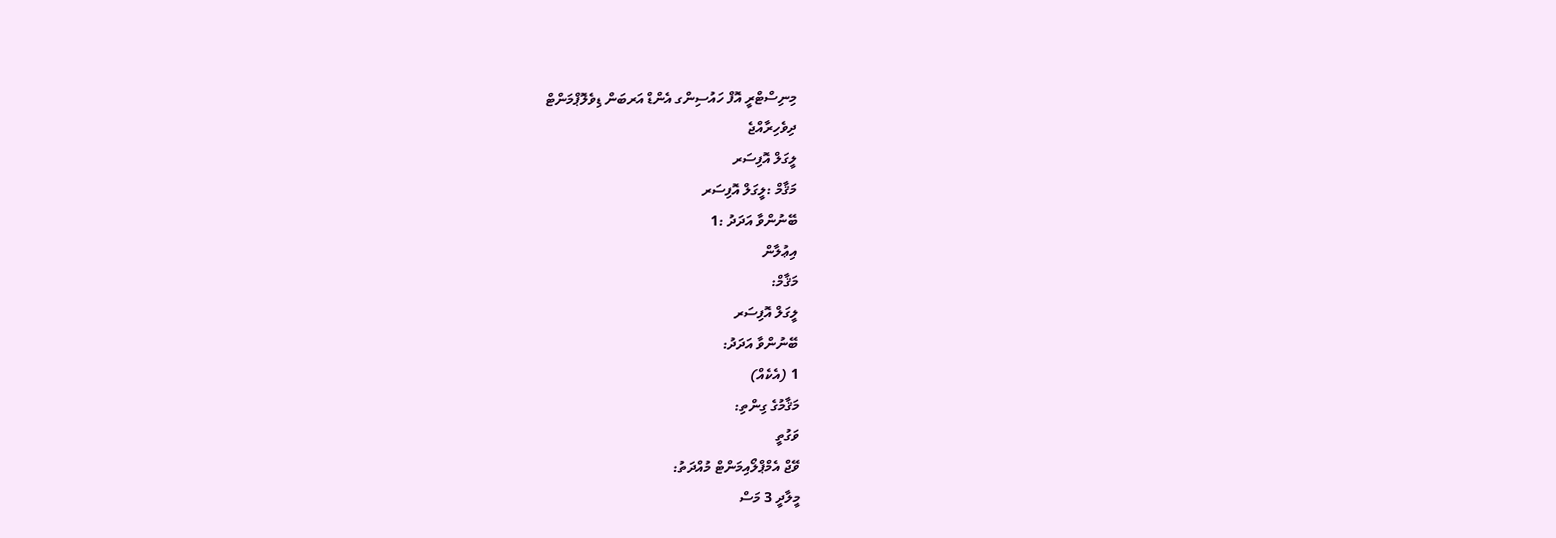މިނިސްޓްރީ އޮފް ހައުސިންގ އެންޑް އަރބަން ޑިވެލޮޕްމަންޓް
ދިވެހިރާއްޖެ
ލީގަލް އޮފިސަރ
މަޤާމް :ލީގަލް އޮފިސަރ
ބޭނުންވާ އަދަދު :1
އިޢުލާން
މަޤާމް:
ލީގަލް އޮފިސަރ
ބޭނުންވާ އަދަދު:
1 (އެކެއް)
މަޤާމުގެ ގިންތި:
ވަގުތީ
ވޭޖް އެމްޕްލޯއިމަންޓް މުއްދަތު:
މީލާދީ 3 މަސް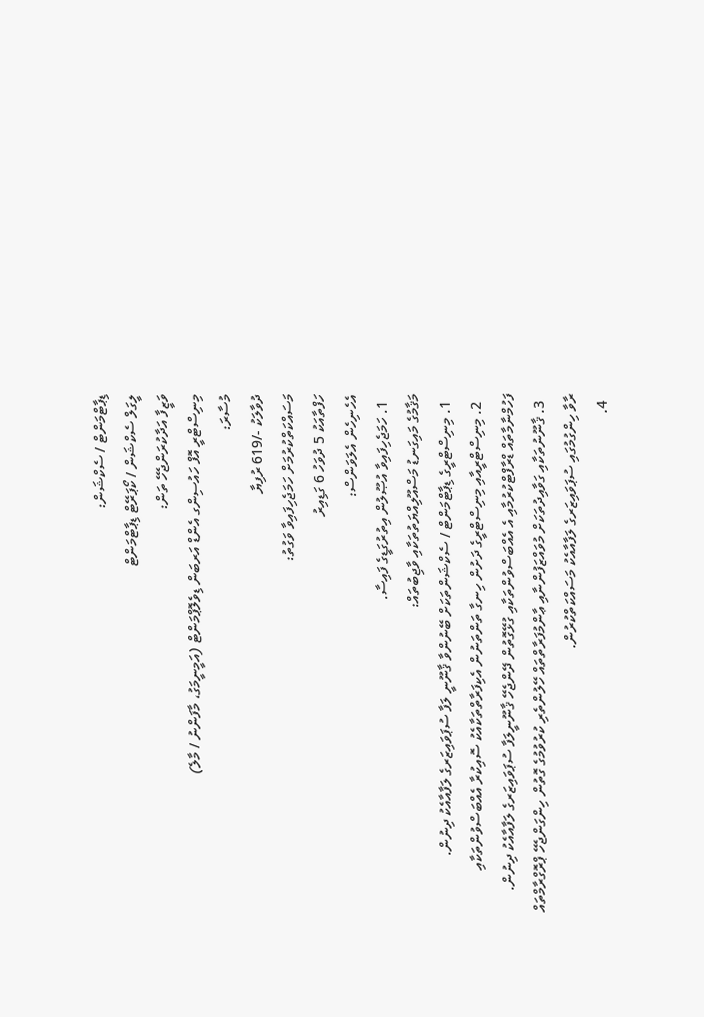ޑިޕާޓްމަންޓް / ސެކްޝަން:
ލީގަލް ސެކްޝަން / ކޯޕަރޭޓް ޑިޕާޓްމަންޓް
ވަޒީފާ އަދާކުރަންޖެހޭ ތަން:
މިނިސްޓްރީ އޮފް ހައުސިންގ އެންޑް އަރބަން ޑިވެލޮޕްމަންޓް (އަމީނީމަގު، މާފަންނު / މާލެ)
މުސާރަ:
ދުވާލަކު -/619 ރުފިޔާ
މަސައްކަތްކުރުމަށް ހަމަޖެހިފައިވާ ވަގުތު:
ހަފްތާއަކު 5 ދުވަހު 6 ގަޑިއިރު
އެހެނިހެން އެލަވަންސް:
  1. ހަމަޖެހިފައިވާ އުޞޫލުން އިތުރުގަޑީގެ ފައިސާ.
މަޤާމުގެ މައިގަނޑު މަސްއޫލިއްޔަތުތަކާއި ވާޖިބުތައް:
  1. މިނިސްޓްރީގެ ޑިޕާޓްމަންޓް / ސެކްޝަންތަކަށް ބޭނުންވާ ޤާނޫނީ ލަފާ ސުޕަވައިޒަރގެ ލަފާއާއެކު ދިނުން.
  2. މިނިސްޓްރީއާއި މިނިސްޓްރީގެ ދަށުން ހިނގާ ތަންތަނުން އެކިފަރާތްތަކާއެކު ސޮއިކުރާ އެއްބަސްވުންތަކާއި ފަހުމްނާމާތައް ޑްރާފްޓްކުރުމާއި އެ އެއްބަސްވުންތަކާއި ގުޅޭގޮތުން ދޭންޖެހޭ ޤާނޫނީލަފާ ސުޕަވައިޒަރގެ ލަފާއާއެކު ދިނުން.
  3. ޤާނޫނުތަކާއި ގަވާއިދުތަކަށް މުވައްޒަފުންނާއި ޢާންމުފަރާތްތައް ހޭލުންތެރި ކުރުވުމުގެ ގޮތުން ހިންގަންޖެހޭ ޕްރޮގްރާމްތައް ރާވާ ހިންގުމުގައި ސުޕަވައިޒަރގެ ލަފާއާއެކު މަސައްކަތްކުރުން.
  4.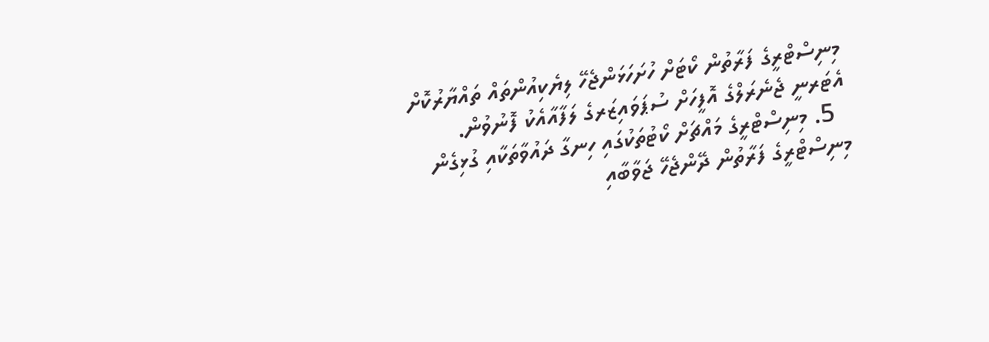މިނިސްޓްރީގެ ފަރާތުން ކޯޓަށް ހުށަހަޅަންޖެހޭ ލިޔެކިއުންތައް ތައްޔާރުކޮށް އެޓަރނީ ޖެނެރަލްގެ އޮފީހަށް ސުޕަވައިޒަރގެ ލަފާއާއެކު ފޮނުވުން.
  5. މިނިސްޓްރީގެ މައްޗަށް ކޯޓުތަކުގައި ހިނގާ ދައުވާތަކާއި ގުޅިގެން މިނިސްޓްރީގެ ފަރާތުން ދޭންޖެހޭ ޖަވާބާއި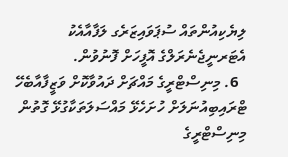ލިޔެކިއުންތައް ސުޕަވައިޒަރެގ ލަފާއާއެކު އެޓަރނީޖެނެރަލްގެ އޮފީހަށް ފޮނުވުން.
  6. މިނިސްޓްރީގެ މައްޗަށް ދައުވާކޮށް ވަޒީފާއާބެހޭ ޓްރައިބިއުނަލަށް ހުށަހެޅޭ މައްސަލަތަކާގުޅޭ ގޮތުން މިނިސްޓްރީގެ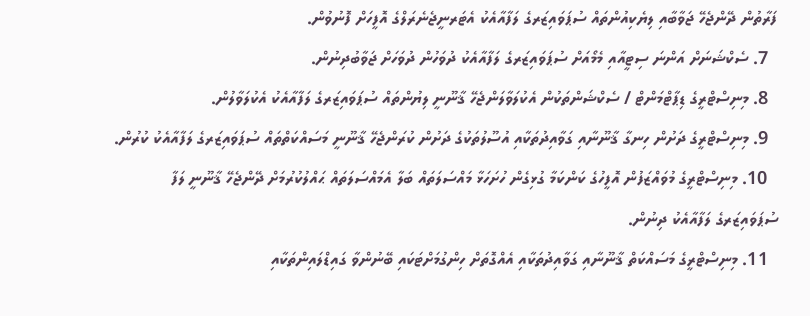ފަރާތުން ދޭންޖެހޭ ޖަވާބާއި ލިޔެކިއުންތައް ސުޕަވައިޒަރގެ ލަފާއާއެކު އެޓަރނީޖެނެރަލްގެ އޮފީހަށް ފޮނުވުން.
  7. ސެކްޝަނަށް އަންނަ ސިޓީއާއި މެމޯއަށް ސުޕަވައިޒަރގެ ލަފާއާއެކު ދުވަހުން ދުވަހަށް ޖަވާބުދިނުން.
  8. މިނިސްޓްރީގެ ޑިޕާޓްމަންޓް / ސެކްޝަންތަކުން އެކުލަވާލަންޖެހޭ ޤާނޫނީ ލިޔުންތައް ސުޕަވައިޒަރގެ ލަފާއާއެކު އެކުލަވާލުން.
  9. މިނިސްޓްރީގެ ދަށުން ހިނގާ ޤާނޫނާއި ގަވާއިދުތަކާއި އުސޫލުތަކުގެ ދަށުން ކުރަންޖެހޭ ޤާނޫނީ މަސައްކަތްތައް ސުޕަވައިޒަރގެ ލަފާއާއެކު ކުރުން.
  10. މިނިސްޓްރީގެ މުވައްޒަފުން އޮފީހުގެ ކަންކަމާ ގުޅިގެން ހުށަހަޅާ މައްސަލަތައް ބަލާ އެމައްސަލަތައް ޙައްލުކުރުމަށް ދޭންޖެހޭ ޤާނޫނީ ލަފާ ސުޕަވައިޒަރގެ ލަފާއާއެކު ދިނުން.
  11. މިނިސްޓްރީގެ މަސައްކަތް ޤާނޫނާއި ގަވާއިދުތަކާއި އެއްގޮތަށް ހިންގުމަށްޓަކައި ބޭނުންވާ ގައިޑްލައިންތަކާއި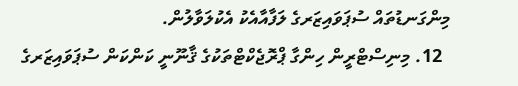މިންގަނޑުތައް ސުޕަވައިޒަރގެ ލަފާއާއެކު އެކުލަވާލުން.
  12. މިނިސްޓްރީން ހިންގާ ޕްރޮޖެކްޓްތަކުގެ ޤާނޫނީ ކަންކަން ސުޕަވައިޒަރގެ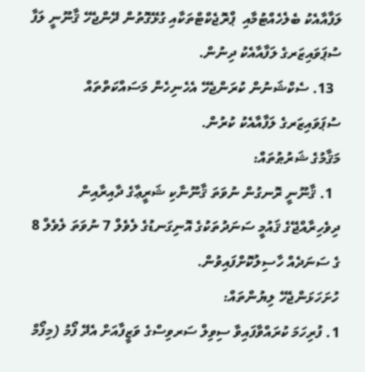ލަފާއާއެކު ބެލެހެއްޓުމާއި  ޕްރޮޖެކްޓްތަކާއި ގުޅޭގޮތުން ދޭންޖެހޭ ޤާނޫނީ ލަފާ ސުޕަވައިޒަރގެ ލަފާއާއެކު ދިނުން.
  13. ސެކްޝަނުން ކުރަންޖެހޭ އެހެނިހެން މަސައްކަތްތައް ސުޕަވައިޒަރގެ ލަފާއާއެކު ކުރުން.
މަޤާމުގެ ޝަރުޠުތައް:
  1. ޤާނޫނީ ރޮނގުން ނުވަތަ ޤާނޫނާކި ޝަރީޢާގެ ދާއިރާއިން ދިވެހިރާއްޖޭގެ ޤައުމީ ސަނަދުތަކުގެ އޮނިގަނޑުގެ ލެވެލް 7 ނުވަތަ ލެވެލް 8 ގެ ސަނަދެއް ހާސިލުކޮށްފައިވުން.
ހުށަހަޅަންޖެހޭ ލިޔުންތައް:
1. ފުރިހަމަ ކުރައްވާފައިވާ ސިވިލް ސަރވިސްގެ ވަޒީފާއަށް އެދޭ ފޯމު (މިފޯމް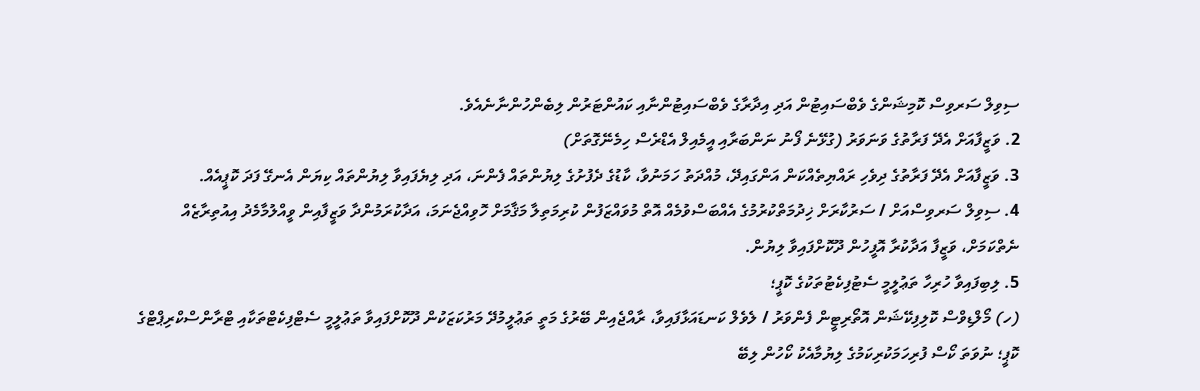ސިވިލް ސަރވިސް ކޮމިޝަންގެ ވެބްސައިޓުން އަދި އިދާރާގެ ވެބްސައިޓުންނާއި ކައުންޓަރުން ލިބެންހުންނާނެއެވެ.
2. ވަޒީފާއަށް އެދޭ ފަރާތުގެ ވަނަވަރު (ގުޅޭނެ ފޯނު ނަންބަރާއި އީމެއިލް އެޑްރެސް ހިމެނޭގޮތަށް)
3. ވަޒީފާއަށް އެދޭ ފަރާތުގެ ދިވެހި ރައްޔިތެއްކަން އަންގައިދޭ، މުއްދަތު ހަމަނުވާ، ކާޑުގެ ދެފުށުގެ ލިޔުންތައް ފެންނަ، އަދި ލިޔެފައިވާ ލިޔުންތައް ކިޔަން އެނގޭ ފަދަ ކޮޕީއެއް.
4. ސިވިލް ސަރވިސްއަށް / ސަރުކާރަށް ޚިދުމަތްކުރުމުގެ އެއްބަސްވުމެއް އޮތް މުވައްޒަފުން ކުރިމަތިލާ މަޤާމަށް ހޮވިއްޖެނަމަ، އަދާކުރަމުންދާ ވަޒީފާއިން ވީއްލުމާމެދު އިއުތިރާޒެއް ނެތްކަމަށް، ވަޒީފާ އަދާކުރާ އޮފީހުން ދޫކޮށްފައިވާ ލިޔުން.
5. ލިބިފައިވާ ހުރިހާ ތަޢުލީމީ ސެޓުފިކެޓުތަކުގެ ކޮޕީ؛
(ހ) މޯލްޑިވްސް ކޮލިފިކޭޝަން އޮތޯރިޓީން ފެންވަރު / ލެވެލް ކަނޑައަޅާފައިވާ، ރާއްޖެއިން ބޭރުގެ މަތީ ތަޢުލީމުދޭ މަރުކަޒަކުން ދޫކޮށްފައިވާ ތަޢުލީމީ ސެޓްފިކެޓްތަކާއި ޓްރާންސްކްރިޕްޓްގެ ކޮޕީ؛ ނުވަތަ ކޯސް ފުރިހަމަކުރިކަމުގެ ލިޔުމާއެކު ކޯހުން ލިބޭ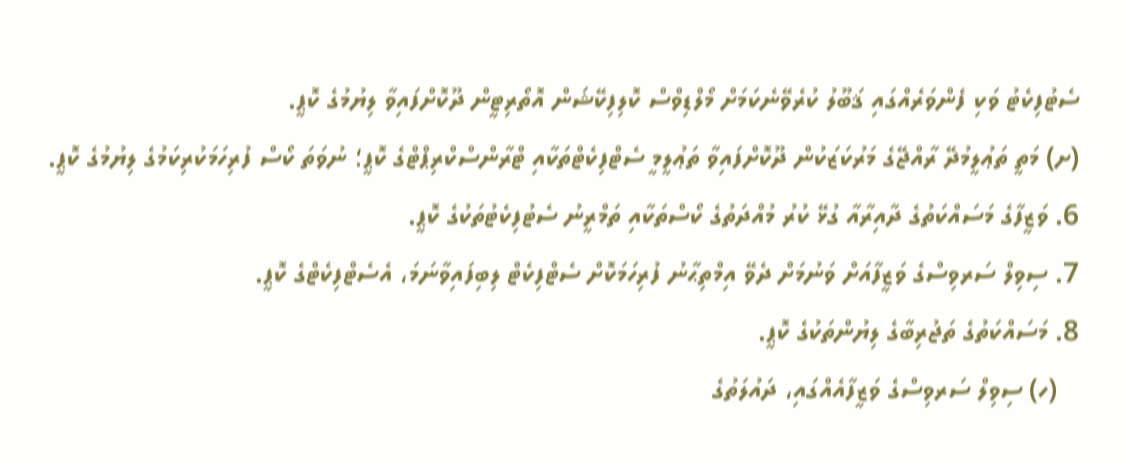ސެޓުފިކެޓު ވަކި ފެންވަރެއްގައި ޤަބޫލު ކުރެވޭނެކަމަށް މޯލްޑިވްސް ކޮލިފިކޭޝަން އޮތޯރިޓީން ދޫކޮށްފައިވާ ލިޔުމުގެ ކޮޕީ.
(ށ) މަތީ ތަޢުލީމުދޭ ރާއްޖޭގެ މަރުކަޒަކުން ދޫކޮށްފައިވާ ތަޢުލީމީ ސެޓްފިކެޓްތަކާއި ޓްރާންސްކްރިޕްޓްގެ ކޮޕީ؛ ނުވަތަ ކޯސް ފުރިހަމަކުރިކަމުގެ ލިޔުމުގެ ކޮޕީ.
6. ވަޒީފާގެ މަސައްކަތުގެ ދާއިރާއާ ގުޅޭ ކުރު މުއްދަތުގެ ކޯސްތަކާއި ތަމްރީނު ސެޓުފިކެޓުތަކުގެ ކޮޕީ.
7. ސިވިލް ސަރވިސްގެ ވަޒީފާއަށް ވަނުމަށް ދެވޭ އިމްތިޙާނު ފުރިހަމަކޮށް ސެޓްފިކެޓް ލިބިފައިވާނަމަ، އެސެޓްފިކެޓްގެ ކޮޕީ.
8. މަސައްކަތުގެ ތަޖުރިބާގެ ލިޔުންތަކުގެ ކޮޕީ.
   (ހ) ސިވިލް ސަރވިސްގެ ވަޒީފާއެއްގައި، ދައުލަތުގެ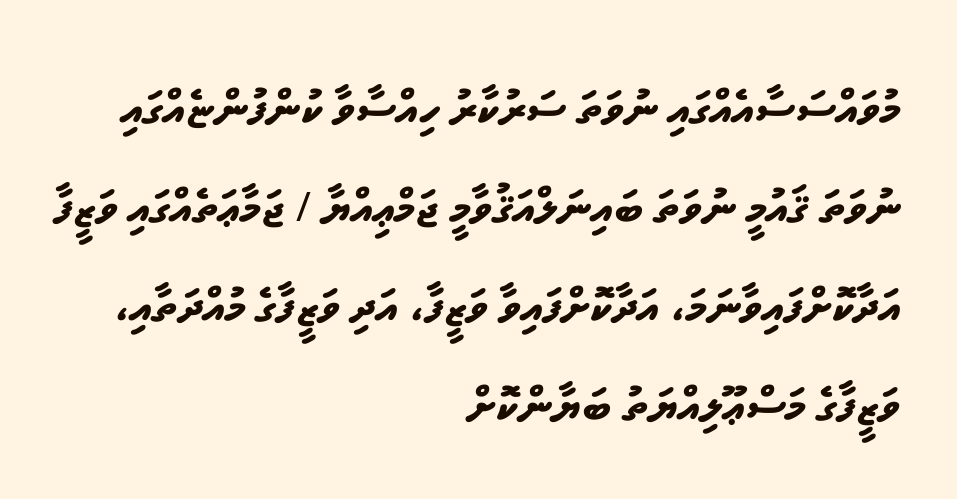މުވައްސަސާއެއްގައި ނުވަތަ ސަރުކާރު ހިއްސާވާ ކުންފުންޏެއްގައި ނުވަތަ ޤައުމީ ނުވަތަ ބައިނަލްއަޤުވާމީ ޖަމްޢިއްޔާ / ޖަމާޢަތެއްގައި ވަޒީފާ އަދާކޮށްފައިވާނަމަ، އަދާކޮށްފައިވާ ވަޒީފާ، އަދި ވަޒީފާގެ މުއްދަތާއި، ވަޒީފާގެ މަސްޢޫލިއްޔަތު ބަޔާންކޮށް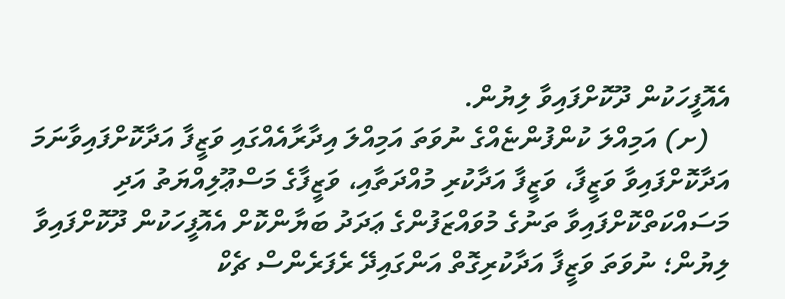އެއޮފީހަކުން ދޫކޮށްފައިވާ ލިޔުން.
   (ށ) އަމިއްލަ ކުންފުންޏެއްގެ ނުވަތަ އަމިއްލަ އިދާރާއެއްގައި ވަޒީފާ އަދާކޮށްފައިވާނަމަ އަދާކޮށްފައިވާ ވަޒީފާ، ވަޒީފާ އަދާކުރި މުއްދަތާއި، ވަޒީފާގެ މަސްޢޫލިއްޔަތު އަދި މަސައްކަތްކޮށްފައިވާ ތަނުގެ މުވައްޒަފުންގެ ޢަދަދު ބަޔާންކޮށް އެއޮފީހަކުން ދޫކޮށްފައިވާ ލިޔުން؛ ނުވަތަ ވަޒީފާ އަދާކުރިގޮތް އަންގައިދޭ ރެފަރެންސް ޗެކް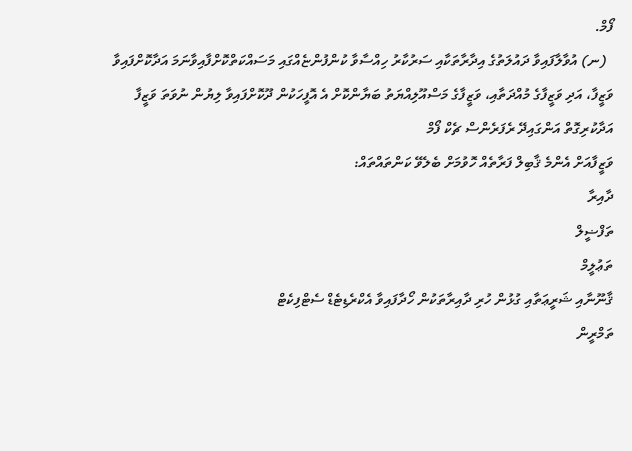ފޯމް.
  (ނ) އުވާލާފައިވާ ދައުލަތުގެ އިދާރާތަކާއި ސަރުކާރު ހިއްސާވާ ކުންފުންޏެއްގައި މަސައްކަތްކޮށްފާއިވާނަމަ އަދާކޮށްފައިވާ ވަޒީފާ، އަދި ވަޒީފާގެ މުއްދަތާއި، ވަޒީފާގެ މަސްއޫލިއްޔަތު ބަޔާންކޮށް އެ އޮފީހަކުން ދޫކޮށްފައިވާ ލިޔުން ނުވަތަ ވަޒީފާ އަދާކުރިގޮތް އަންގައިދޭ ރެފަރެންސް ޗެކް ފޯމް
ވަޒީފާއަށް އެންމެ ޤާބިލް ފަރާތެއް ހޮވުމަށް ބެލެވޭ ކަންތައްތައް:
ދާއިރާ
ތަފްޟީލް
ތަޢުލީމް
ޤާނޫނާއި ޝަރީޢަތާއި ގުޅުން ހުރި ދާއިރާތަކުން ހޯދާފައިވާ އެކްރެޑިޓެޑް ސެޓްފިކެޓް
ތަމްރީން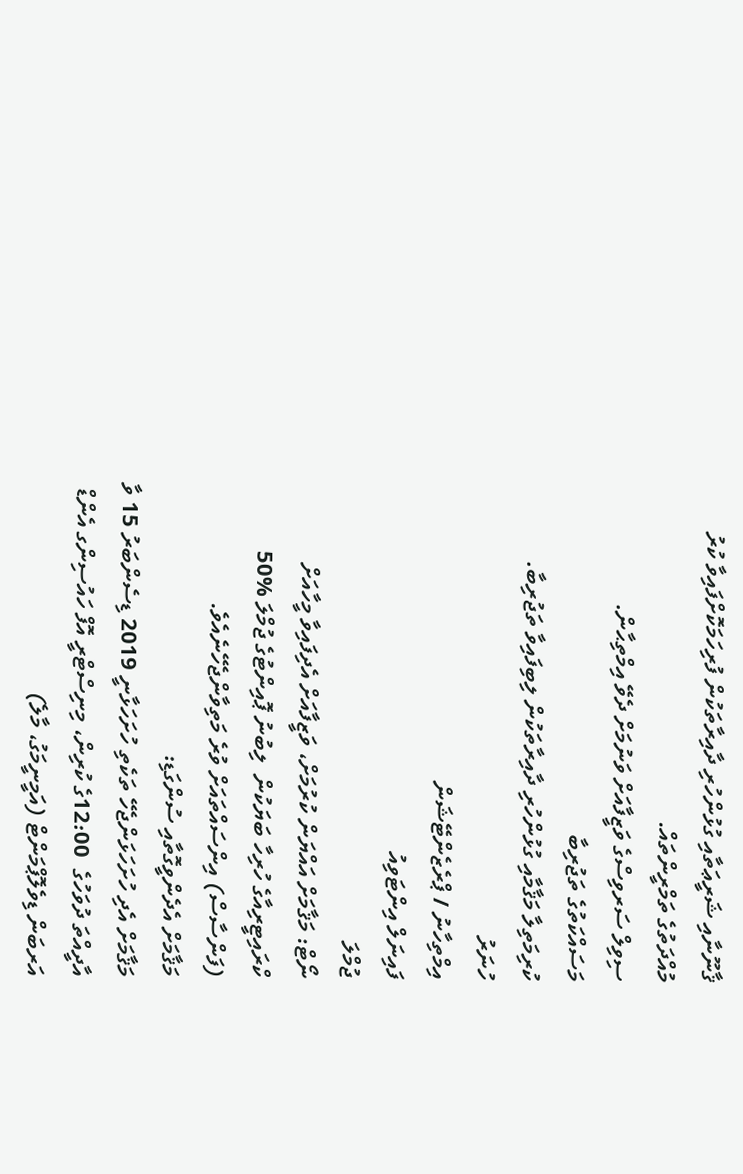ޤާނޫނާއި ޝަރީޢަތާއި ގުޅުންހުރި ދާއިރާތަކުން ފުރިހަމަކޮށްފައިވާ ކުރު މުއްދަތުގެ ތަމްރީންތައް.
ސިވިލް ސަރވިސްގެ ވަޒީފާއަށް ވަނުމަށް ދެވޭ އިމްތިޙާން.
މަސައްކަތުގެ ތަޖުރިބާ
ކުރިމަތިލާ މަޤާމާއި ގުޅުންހުރި ދާއިރާތަކުން ލިބިފައިވާ ތަޖުރިބާ.
ހުނަރު
އިމްތިހާނު / ޕްރެޒެންޓޭޝަން
ފައިނަލް އިންޓަވިއު
ޖުމްލަ
ނޯޓް: މަޤާމަށް އައްޔަން ކުރުމަށް، ވަޒީފާއަށް އެދިފައިވާ މީހާއަށް ކްރައިޓީރިއާގެ ހުރިހާ ބަޔަކުން  ލިބުނު ޕޮއިންޓުގެ ޖުމްލަ %50 (ފަންސާސް) އިންސައްތައަށް ވުރެ މަތިވާންޖެހޭނެއެވެ.
މަޤާމަށް އެދެންވީގޮތާއި ސުންގަޑި:
މަޤާމަށް އެދި ހުށަހަޅަންޖެހޭ ތަކެތި ހުށަހަޅާނީ 2019 ޑިސެންބަރު 15 ވާ އާދީއްތަ ދުވަހުގެ  12:00ގެ ކުރިން، މިނިސްޓްރީ އޮފް ހައުސިންގ އެންޑް އަރބަން ޑިވެލޮޕްމަންޓް (އަމީނީމަގު، މާލެ)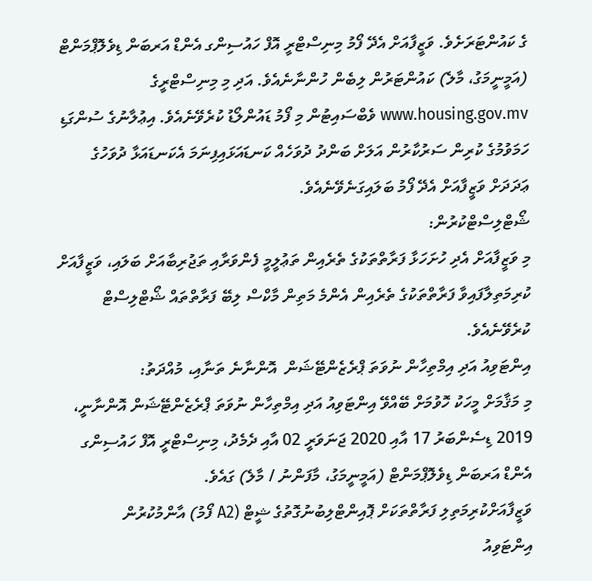ގެ ކައުންޓަރަށެވެ. ވަޒީފާއަށް އެދޭ ފޯމު މިނިސްޓްރީ އޮފް ހައުސިންގ އެންޑް އަރބަން ޑިވެލޮޕްމަންޓް (އަމީނީމަގު، މާލެ) ކައުންޓަރުން ލިބެން ހުންނާނެއެވެ. އަދި މި މިނިސްޓްރީގެ www.housing.gov.mv ވެބްސައިޓުން މި ފޯމު ޑައުންލޯޑު ކުރެވޭނެއެވެ. އިޢުލާނުގެ ސުންގަޑި ހަމަވުމުގެ ކުރިން ސަރުކާރުން އަލަށް ބަންދު ދުވަހެއް ކަނޑައަޅައިފިނަމަ އެކަނޑައަޅާ ދުވަހުގެ ޢަދަދަށް ވަޒީފާއަށް އެދޭ ފޯމު ބަލައިގަނެވޭނެއެވެ.
ޝޯޓްލިސްޓްކުރުން:
މި ވަޒީފާއަށް އެދި ހުށަހަޅާ ފަރާތްތަކުގެ ތެރެއިން ތަޢުލީމީ ފެންވަރާއި ތަޖުރިބާއަށް ބަލައި، ވަޒީފާއަށް ކުރިމަތިލާފައިވާ ފަރާތްތަކުގެ ތެރެއިން އެންމެ މަތިން މާކްސް ލިބޭ ފަރާތްތައް ޝޯޓްލިސްޓް ކުރެވޭނެއެވެ.
އިންޓަވިއު އަދި އިމްތިހާން ނުވަތަ ޕްރެޒެންޓޭޝަން  އޮންނާނެ ތަނާއި، މުއްދަތު:
މި މަޤާމަށް މީހަކު ހޮވުމަށް ބޭއްވޭ އިންޓަވިއު އަދި އިމްތިހާން ނުވަތަ ޕްރެޒެންޓޭޝަން އޮންނާނީ، 2019 ޑިސެންބަރު 17 އާއި 2020 ޖަނަވަރީ 02 އާއި ދެމެދު، މިނިސްޓްރީ އޮފް ހައުސިންގ އެންޑް އަރބަން ޑިވެލޮޕްމަންޓް (އަމީނީމަގު، މާފަންނު / މާލެ) ގައެވެ.
ވަޒީފާއަށްކުރިމަތިލި ފަރާތްތަކަށް ޕޮއިންޓްލިބުނުގޮތުގެ ޝީޓް (A2 ފޯމު) އާންމުކުރުން
އިންޓަވިއު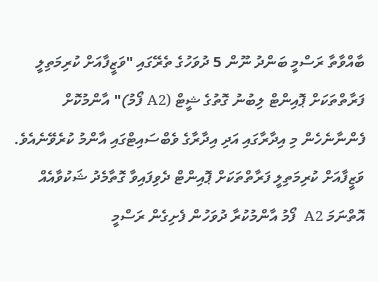ބާއްވާތާ ރަސްމީ ބަންދު ނޫން 5 ދުވަހުގެ ތެރޭގައި "ވަޒީފާއަށް ކުރިމަތިލީ ފަރާތްތަކަށް ޕޮއިންޓް ލިބުނު ގޮތުގެ ޝީޓް (A2 ފޯމު)" އާންމުކޮށް ފެންނާނެހެން މި އިދާރާގައި އަދި އިދާރާގެ ވެބްސައިޓްގައި އާންމު ކުރެވޭނެއެވެ. ވަޒީފާއަށް ކުރިމަތިލީ ފަރާތްތަކަށް ޕޮއިންޓް ދެވިފައިވާ ގޮތާމެދު ޝަކުވާއެއް އޮތްނަމަ A2  ފޯމު އާންމުކުރާ ދުވަހުން ފެށިގެން ރަސްމީ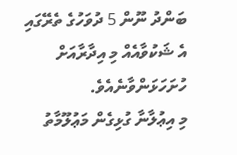ބަންދު ނޫން 5 ދުވަހުގެ ތެރޭގައި އެ ޝަކުވާއެއް މި އިދާރާއަށް ހުށަހަޅަންވާނެއެވެ.
މި އިޢުލާނާ ގުޅިގެން މަޢުލޫމާތު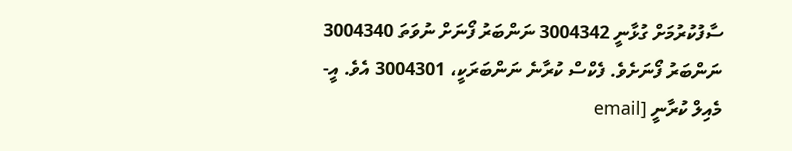ސާފުކުރުމަށް ގުޅާނީ 3004342 ނަންބަރު ފޯނަށް ނުވަތަ 3004340 ނަންބަރު ފޯނަށެވެ. ފެކްސް ކުރާނެ ނަންބަރަކީ، 3004301 އެވެ. އީ-މެއިލް ކުރާނީ [email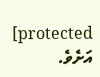protected] އަށެވެ.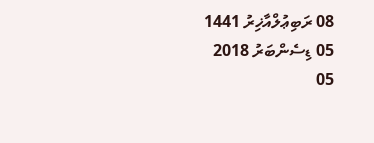08 ރަބިޢުލްއާޚިރު 1441
05 ޑިސެންބަރު 2018
05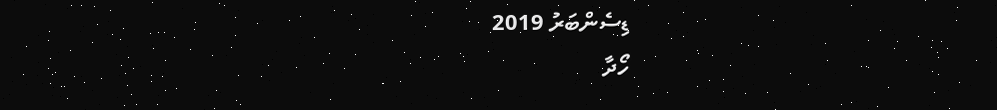ޑިސެންބަރު 2019
ހޯދާ